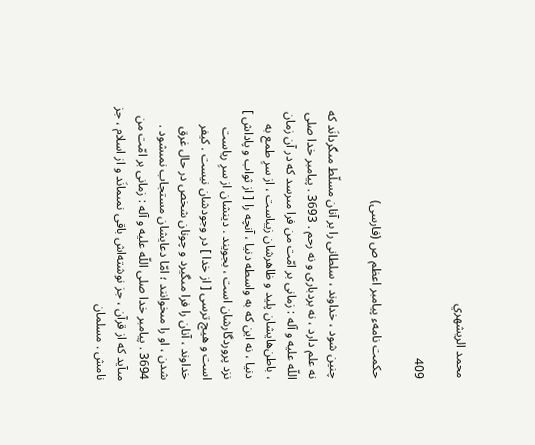محمد الريشهري

409

حكمت نامهء پيامبر اعظم ص (فارسى)

چنين شود ، خداوند ، سلطانى را بر آنان مسلّط مىگردانَد كه نه علم دارد ، نه بردبارى و نه رحم . 3693 . پيامبر خدا صلى اللّه عليه و آله : زمانى بر امّت من فرا مىرسد كه در آن زمان ، باطن‌هايشان پليد و ظاهرشان زيباست ، از سرِ طمع به دنيا ، نه اين كه به واسطه دنيا ، آنچه را [ از ثواب و پاداش ] نزد پروردگارشان است ، بجويند . دينشان از سرِ رياست است و هيچ ترسى [ از خدا ] در وجودشان نيست . كيفر خداوند ، آنان را فرا مىگيرد و چونان شخص در حال غرق شدن ، او را مىخوانند ؛ امّا دعايشان مستجاب نمىشود . 3694 . پيامبر خدا صلى اللّه عليه و آله : زمانى بر امّت من مىآيد كه از قرآن ، جز نوشته‌اش باقى نمىمانَد و از اسلام ، جز نامش . مسلمان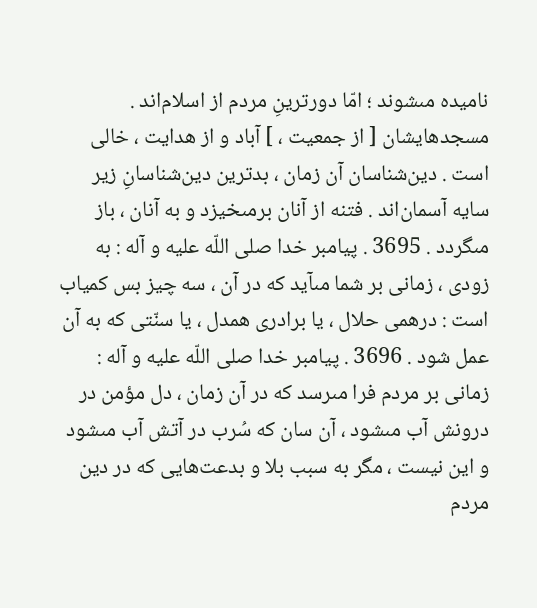ناميده مىشوند ؛ امّا دورترينِ مردم از اسلام‌اند . مسجدهايشان [ از جمعيت ، ] آباد و از هدايت ، خالى است . دين‌شناسان آن زمان ، بدترين دين‌شناسانِ زير سايه آسمان‌اند . فتنه از آنان برمىخيزد و به آنان ، باز مىگردد . 3695 . پيامبر خدا صلى اللّه عليه و آله : به زودى ، زمانى بر شما مىآيد كه در آن ، سه چيز بس كمياب است : درهمى حلال ، يا برادرى همدل ، يا سنّتى كه به آن عمل شود . 3696 . پيامبر خدا صلى اللّه عليه و آله : زمانى بر مردم فرا مىرسد كه در آن زمان ، دل مؤمن در درونش آب مىشود ، آن سان كه سُرب در آتش آب مىشود و اين نيست ، مگر به سبب بلا و بدعت‌هايى كه در دين مردم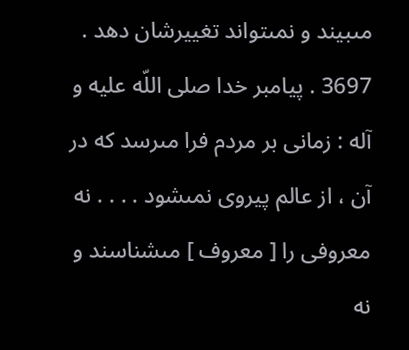مىبيند و نمىتواند تغييرشان دهد . 3697 . پيامبر خدا صلى اللّه عليه و آله : زمانى بر مردم فرا مىرسد كه در آن ، از عالم پيروى نمىشود . . . . نه معروفى را [ معروف ] مىشناسند و نه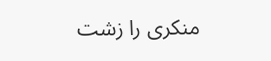منكرى را زشت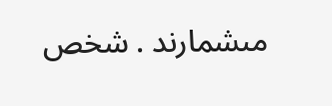مىشمارند . شخص